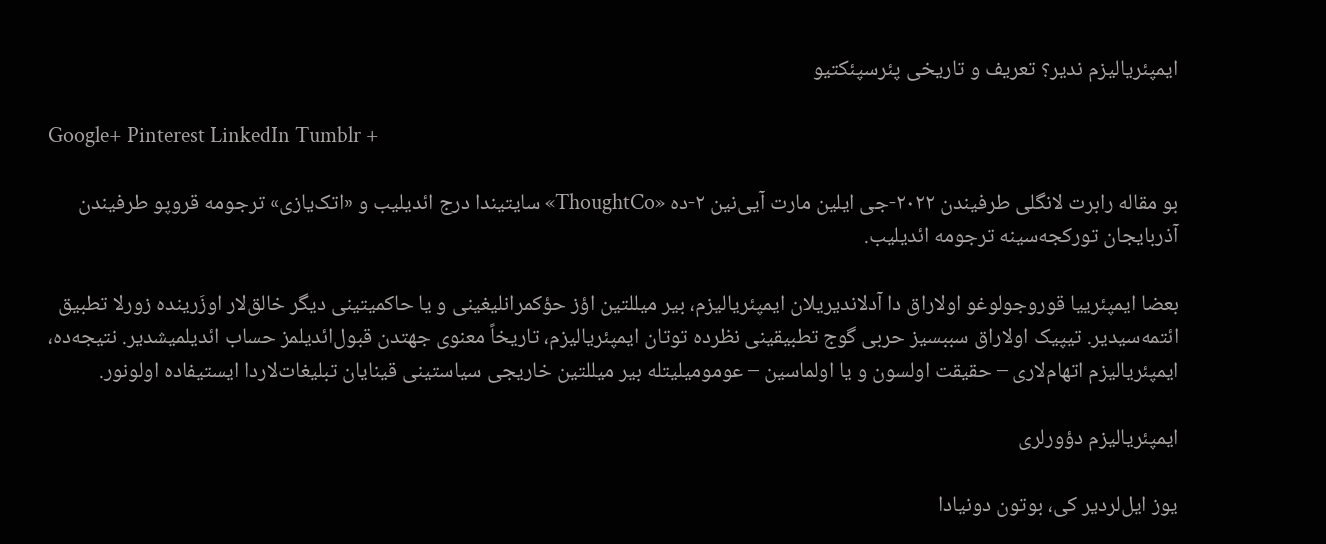ایمپئریالیزم ندیر؟ تعریف و تاریخی پئرسپئکتیو

Google+ Pinterest LinkedIn Tumblr +

بو مقاله رابرت لانگلی طرفیندن ۲۰۲۲-جی ایلین مارت آیی‌نین ۲-ده «ThoughtCo» سایتیندا درج ائدیلیب و «اتک‌یازی» ترجومه قروپو طرفیندن آذربایجان تورکجه‌سینه ترجومه ائدیلیب.

بعضا ایمپئرییا قوروجولوغو اولاراق دا آدلاندیریلان ایمپئریالیزم، بیر میللتین اؤز حؤکمرانلیغینی و یا حاکمیتینی دیگر خالق‌لار اوزَرینده زورلا تطبیق ائتمه‌سیدیر. تیپیک اولاراق سببسیز حربی گوج تطبیقینی نظرده توتان ایمپئریالیزم، تاریخاً معنوی جهتدن قبول‌ائدیلمز حساب ائدیلمیشدیر. نتیجه‌ده، ایمپئریالیزم اتهام‌لاری – حقیقت اولسون و یا اولماسین – عومومیلیتله بیر میللتین خاریجی سیاستینی قینایان تبلیغات‌لاردا ایستیفاده اولونور.

ایمپئریالیزم دؤورلری

یوز ایل‌لردیر کی، بوتون دونیادا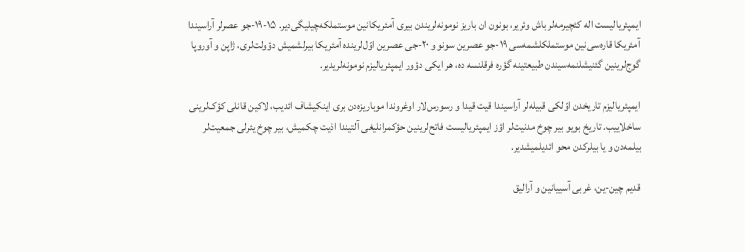ایمپئریالیست اله کئچیرمه‌لر باش وئریر، بونون ان باریز نومونه‌لریندن بیری آمئریکانین موستملکه‌چیلیگی‌دیر. ۱۵-۱۹-جو عصرلر آراسیندا آمئریکا قاره‌سی‌نین موستملکلشمه‌سی ۱۹-جو عصرین سونو و ۲۰-جی عصرین اوّل‌لرینده آمئریکا بیرلشمیش دؤولت‌لری، ژاپن و آوروپا گوج‌لرینین گئنیشلنمه‌سیندن طبیعتینه گؤره فرقلنسه ده، هر ایکی دؤور ایمپئریالیزم نومونه‌لریدیر.

ایمپئریالیزم تاریخدن اوّلکی قبیله‌لر آراسیندا قیت قیدا و رسورس‌لار اوغروندا موباریزه‌دن بری اینکیشاف ائدیب، لاکین قانلی کؤک‌لرینی ساخلاییب. تاریخ بویو بیر چوخ مدنیت‌لر اؤز ایمپئریالیست فاتح‌لرینین حؤکمرانلیغی آلتیندا اذیت چکمیش، بیر چوخ یئرلی جمعیت‌لر بیلمه‌دن و یا بیلرکدن محو ائدیلمیشدیر.

قدیم چین-ین، غربی آسییانین و آرالیق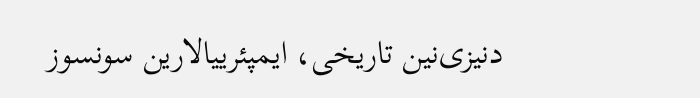دنیزی‌نین تاریخی، ایمپئرییالارین سونسوز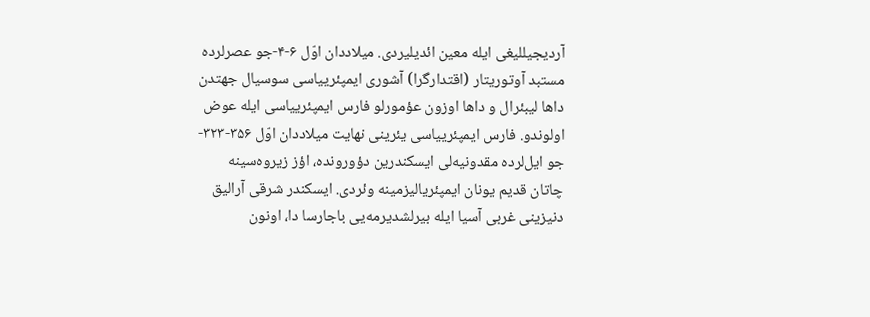آردیجیللیغی ایله معین ائدیلیردی. میلاددان اوّل ۶-۴-جو عصرلرده مستبد آوتوریتار (اقتدارگرا) آشوری ایمپئرییاسی سوسیال جهتدن داها لیبئرال و داها اوزون عؤمورلو فارس ایمپئرییاسی ایله عوض اولوندو. فارس ایمپئرییاسی یئرینی نهایت میلاددان اوّل ۳۵۶-۳۲۳-جو ایل‌لرده مقدونیه‌لی ایسکندرین دؤورونده، اؤز زیروه‌سینه چاتان قدیم یونان ایمپئریالیزمینه وئردی. ایسکندر شرقی آرالیق دنیزینی غربی آسیا ایله بیرلشدیرمه‌یی باجارسا دا، اونون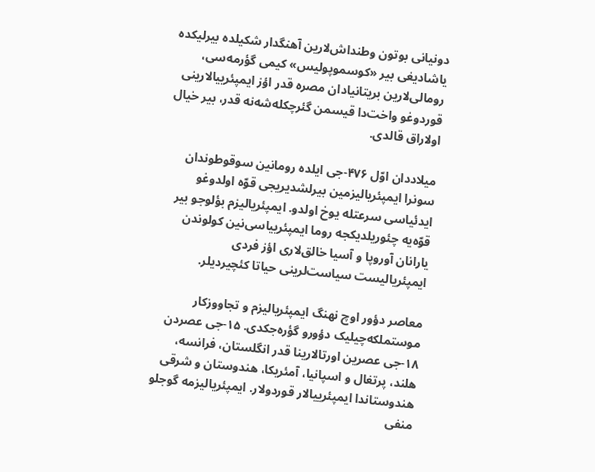دونیانی بوتون وطنداش‌لارین آهنگدار شکیلده بیرلیکده یاشادیغی بیر «کوسموپولیس» کیمی گؤرمه‌سی، رومالی‌لارین بریتانیادان مصره قدر اؤز ایمپئرییالارینی قوردوغو واخت‌دا قیسمن گئرچکله‌شه‌نه قدر، بیر خیال اولاراق قالدی.

میلاددان اوّل ۴۷۶-جی ایلده رومانین سوقوطوندان سونرا ایمپئریالیزمین بیرلشدیریجی قوّه اولدوغو ایدئیاسی سرعتله یوخ اولدو. ایمپئریالیزم بؤلوجو بیر قوّه‌یه چئوریلدیکجه روما ایمپئرییاسی‌نین کولوندن یارانان آوروپا و آسیا خالق‌لاری اؤز فردی ایمپئریالیست سیاست‌لرینی حیاتا کئچیردیلر.

معاصر دؤور اوچ نهنگ ایمپئریالیزم و تجاووزکار موستملکه‌چیلیک دؤورو گؤره‌جکدی. ۱۵-جی عصردن ۱۸-جی عصرین اورتالارینا قدر انگلستان، فرانسه، هلند، پرتغال و اسپانیا، آمئریکا، هندوستان و شرقی هندوستاندا ایمپئرییالار قوردولار. ایمپئریالیزمه گوجلو منفی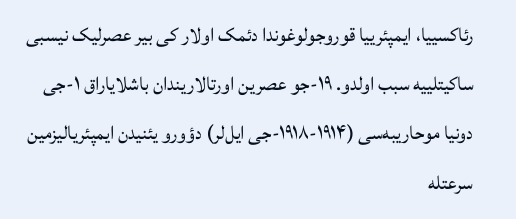رئاکسییا، ایمپئرییا قوروجولوغوندا دئمک اولار کی بیر عصرلیک نیسبی ساکیتلییه سبب اولدو. ۱۹-جو عصرین اورتالاریندان باشلایاراق ۱-جی دونیا موحاریبه‌سی (۱۹۱۴-۱۹۱۸-جی ایل‌لر) دؤورو یئنیدن ایمپئریالیزمین سرعتله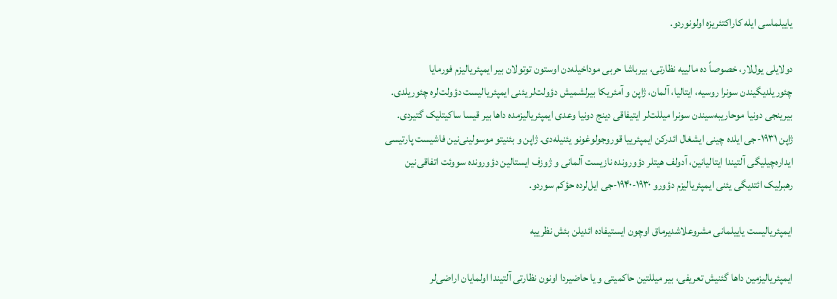یاییلماسی ایله کاراکتئریزه اولونوردو.

دولایلی یول‌لار، خصوصاً ده مالییه نظارتی، بیرباشا حربی موداخیله‌دن اوستون توتولان بیر ایمپئریالیزم فورمایا چئوریلدیگیندن سونرا روسیه، ایتالیا، آلمان، ژاپن و آمئریکا بیرلشمیش دؤولت‌لر یئنی ایمپئریالیست دؤولت‌لره چئوریلدی. بیرینجی دونیا موحاریبه‌سیندن سونرا میللت‌لر ایتیفاقی دینج دونیا وعدی ایمپئریالیزمده داها بیر قیسا ساکیتلیک گتیردی. ژاپن ۱۹۳۱-جی ایلده چینی ایشغال ائدرکن ایمپئرییا قوروجولوغونو یئنیله‌دی. ژاپن و بئنیتو موسولینی‌نین فاشیست پارتیسی ایداره‌چیلیگی آلتیندا ایتالیانین، آدولف هیتلر دؤورونده نازیست آلمانی و ژوزف ایستالین دؤورونده سووئت اتفاقی‌نین رهبرلیک ائتدیگی یئنی ایمپئریالیزم دؤورو ۱۹۳۰-۱۹۴۰-جی ایل‌لرده حؤکم سوردو.

ایمپئریالیست یاییلمانی مشروعلاشدیرماق اوچون ایستیفاده ائدیلن بئش نظرییه

ایمپئریالیزمین داها گئنیش تعریفی، بیر میللتین حاکمیتی و یا حاضیردا اونون نظارتی آلتیندا اولمایان اراضی‌لر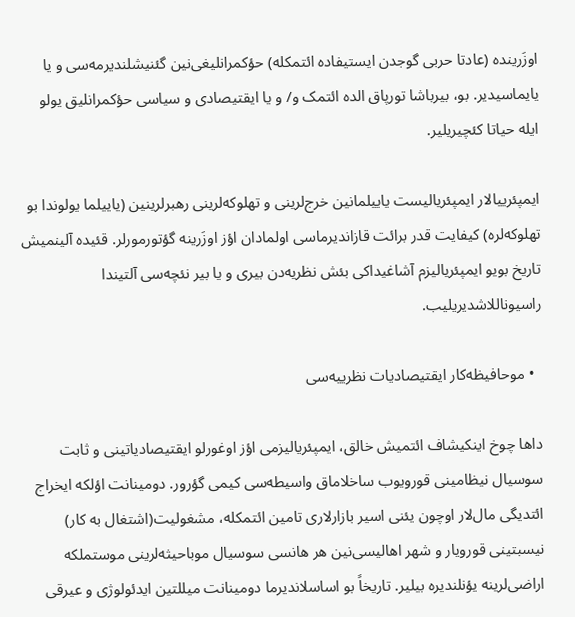اوزَرینده (عادتا حربی گوجدن ایستیفاده ائتمکله) حؤکمرانلیغی‌نین گئنیشلندیرمه‌سی و یا یایماسیدیر. بو، بیرباشا تورپاق الده ائتمک و/ و یا ایقتیصادی و سیاسی حؤکمرانلیق یولو ایله حیاتا کئچیریلیر.

ایمپئرییالار ایمپئریالیست یاییلمانین خرج‌لرینی و تهلوکه‌لرینی رهبرلرینین (یاییلما یولوندا بو تهلوکه‌لره) کیفایت قدر برائت قازاندیرماسی اولمادان اؤز اوزَرینه گؤتورمورلر. قئیده آلینمیش تاریخ بویو ایمپئریالیزم آشاغیداکی بئش نظریه‌دن بیری و یا بیر نئچه‌سی آلتیندا راسیوناللاشدیریلیب.

  • موحافیظه‌کار ایقتیصادیات نظرییه‌سی

داها چوخ اینکیشاف ائتمیش خالق، ایمپئریالیزمی اؤز اوغورلو ایقتیصادیاتینی و ثابت سوسیال نیظامینی قورویوب ساخلاماق واسیطه‌سی کیمی گؤرور. دومینانت اؤلکه ایخراج ائتدیگی مال‌لار اوچون یئنی اسیر بازارلاری تامین ائتمکله، مشغولیت(اشتغال به کار) نیسبتینی قورویار و شهر اهالیسی‌نین هر هانسی سوسیال موباحیثه‌لرینی موستملکه اراضی‌لرینه یؤنلندیره بیلیر. تاریخاً بو اساسلاندیرما دومینانت میللتین ایدئولوژی و عیرقی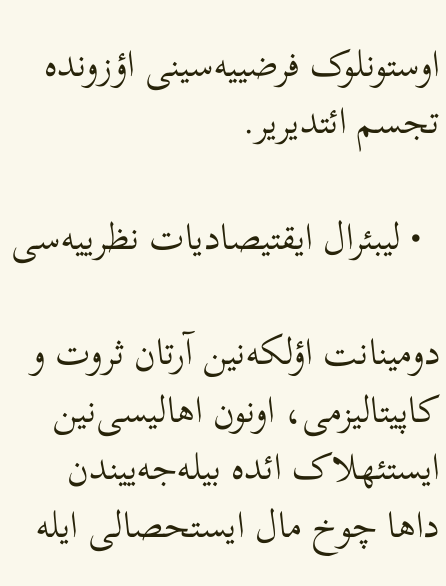اوستونلوک فرضییه‌سینی اؤزونده تجسم ائتدیریر.

  • لیبئرال ایقتیصادیات نظرییه‌سی

دومینانت اؤلکه‌نین آرتان ثروت و کاپیتالیزمی، اونون اهالیسی‌نین ایستئهلاک ائده بیله‌جه‌ییندن داها چوخ مال ایستحصالی ایله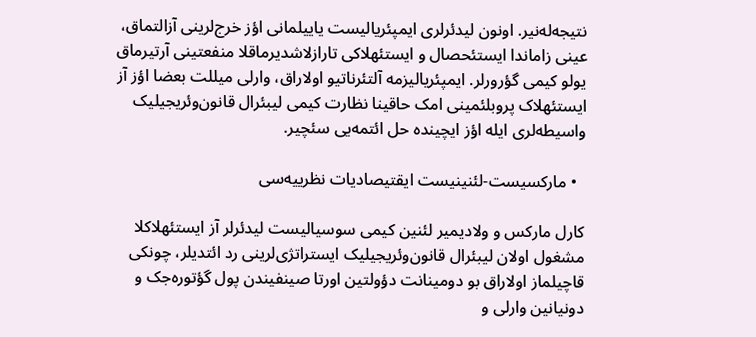نتیجه‌له‌نیر. اونون لیدئرلری ایمپئریالیست یاییلمانی اؤز خرج‌لرینی آزالتماق، عینی زاماندا ایستئحصال و ایستئهلاکی تارازلاشدیرماقلا منفعتینی آرتیرماق یولو کیمی گؤرورلر. ایمپئریالیزمه آلتئرناتیو اولاراق، وارلی میللت بعضا اؤز آز ایستئهلاک پروبلئمینی امک حاقینا نظارت کیمی لیبئرال قانون‌وئریجیلیک واسیطه‌لری ایله اؤز ایچینده حل ائتمه‌یی سئچیر.

  • مارکسیست-لئنینیست ایقتیصادیات نظرییه‌سی

کارل مارکس و ولادیمیر لئنین کیمی سوسیالیست لیدئرلر آز ایستئهلاکلا مشغول اولان لیبئرال قانون‌وئریجیلیک ایستراتژی‌لرینی رد ائتدیلر، چونکی قاچیلماز اولاراق بو دومینانت دؤولتین اورتا صینفیندن پول گؤتوره‌جک و دونیانین وارلی و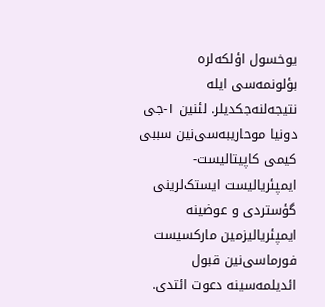یوخسول اؤلکه‌لره بؤلونمه‌سی ایله نتیجه‌لنه‌جکدیلر. لئنین ۱-جی دونیا موحاریبه‌سی‌نین سببی کیمی کاپیتالیست-ایمپئریالیست ایستک‌لرینی گؤستردی و عوضینه ایمپئریالیزمین مارکسیست فورماسی‌نین قبول ائدیلمه‌سینه دعوت ائتدی.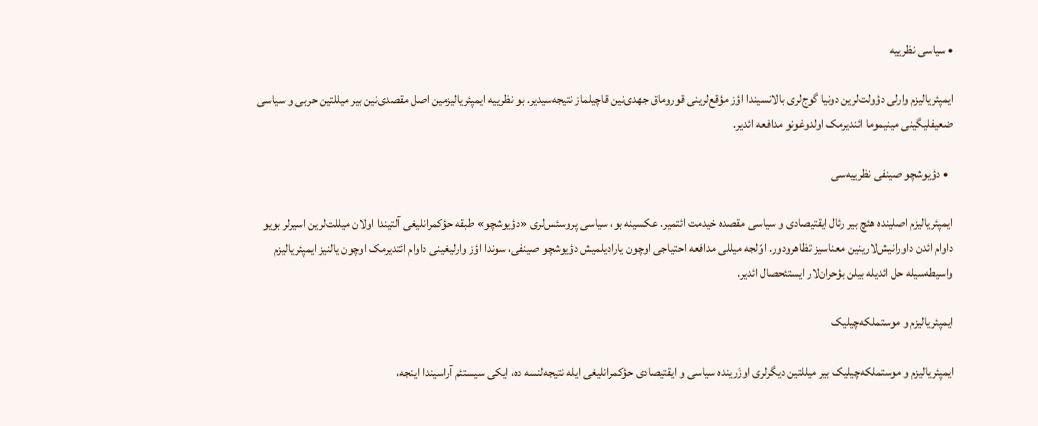• سیاسی نظرییه

ایمپئریالیزم وارلی دؤولت‌لرین دونیا گوج‌لری بالانسیندا اؤز مؤقع‌لرینی قوروماق جهدی‌نین قاچیلماز نتیجه‌سیدیر. بو نظرییه ایمپئریالیزمین اصل مقصدی‌نین بیر میللتین حربی و سیاسی ضعیفلیگینی مینیموما ائندیرمک اولدوغونو مدافعه ائدیر.

  • دؤیوشچو صینفی نظرییه‌سی

ایمپئریالیزم اصلینده هئچ بیر رئال ایقتیصادی و سیاسی مقصده خیدمت ائتمیر. عکسینه بو، سیاسی پروسئس‌لری «دؤیوشچو» طبقه حؤکمرانلیغی آلتیندا اولان میللت‌لرین اسیرلر بویو داوام ائد‌ن داورانیش‌لارینین معناسیز تظاهرودور. اوّلجه میللی مدافعه احتیاجی اوچون یارادیلمیش دؤیوشچو صینفی، سوندا اؤز وارلیغینی داوام ائتدیرمک اوچون یالنیز ایمپئریالیزم واسیطه‌سیله حل ائدیله بیلن بؤحران‌لار ایستئحصال ائدیر.

ایمپئریالیزم و موستملکه‌چیلیک

ایمپئریالیزم و موستملکه‌چیلیک بیر میللتین دیگرلری اوزَرینده سیاسی و ایقتیصادی حؤکمرانلیغی ایله نتیجه‌لنسه ده، ایکی سیستئم آراسیندا اینجه،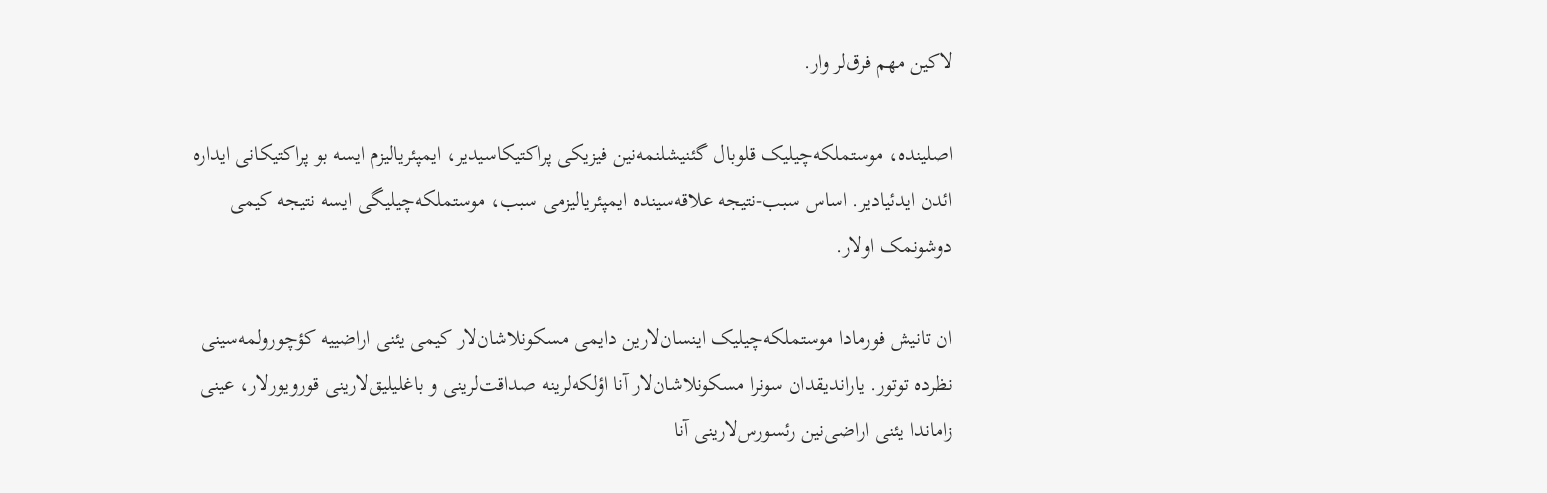لاکین مهم فرق‌لر وار.

اصلینده، موستملکه‌چیلیک قلوبال گئنیشلنمه‌نین فیزیکی پراکتیکاسیدیر، ایمپئریالیزم ایسه بو پراکتیکانی ایداره ائد‌ن ایدئیادیر. اساس سبب-نتیجه علاقه‌سینده ایمپئریالیزمی سبب، موستملکه‌چیلیگی ایسه نتیجه کیمی دوشونمک اولار.

ان تانیش فورمادا موستملکه‌چیلیک اینسان‌لارین دایمی مسکونلاشان‌لار کیمی یئنی اراضییه کؤچورولمه‌سینی نظرده توتور. یاراندیقدان سونرا مسکونلاشان‌لار آنا اؤلکه‌لرینه صداقت‌لرینی و باغلیلیق‌لارینی قورویورلار، عینی زاماندا یئنی اراضی‌نین رئسورس‌لارینی آنا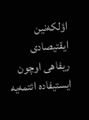اؤلکه‌نین ایقتیصادی ریفاهی اوچون ایستیفاده ائتمه‌یه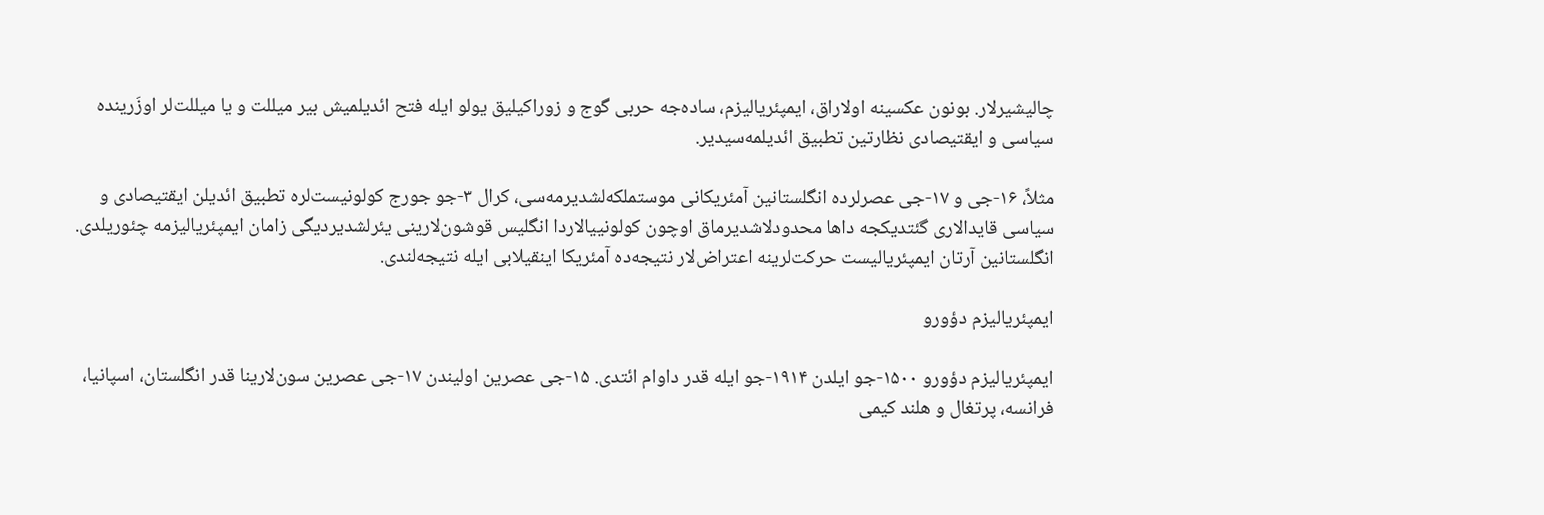چالیشیرلار. بونون عکسینه اولاراق، ایمپئریالیزم، ساده‌جه حربی گوج و زوراکیلیق یولو ایله فتح ائدیلمیش بیر میللت و یا میللت‌لر اوزَرینده سیاسی و ایقتیصادی نظارتین تطبیق ائدیلمه‌سیدیر.

مثلاً، ۱۶-جی و ۱۷-جی عصرلرده انگلستا‌نین آمئریکانی موستملکه‌لشدیرمه‌سی، کرال ۳-جو جورج کولونیست‌لره تطبیق ائدیلن ایقتیصادی و سیاسی قایدالاری گئتدیکجه داها محدودلاشدیرماق اوچون کولونییالاردا انگلیس قوشون‌لارینی یئرلشدیردیگی زامان ایمپئریالیزمه چئوریلدی. انگلستا‌نین آرتان ایمپئریالیست حرکت‌لرینه اعتراض‌لار نتیجه‌ده آمئریکا اینقیلابی ایله نتیجه‌لندی.

ایمپئریالیزم دؤورو

ایمپئریالیزم دؤورو ۱۵۰۰-جو ایلدن ۱۹۱۴-جو ایله قدر داوام ائتدی. ۱۵-جی عصرین اولیندن ۱۷-جی عصرین سون‌لارینا قدر انگلستان، اسپانیا، فرانسه، پرتغال و هلند کیمی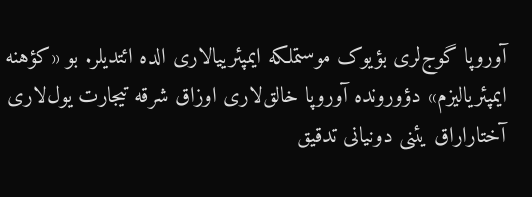آوروپا گوج‌لری بؤیوک موستملکه ایمپئرییالاری الده ائتدیلر. بو «کؤهنه ایمپئریالیزم» دؤورونده آوروپا خالق‌لاری اوزاق شرقه تیجارت یول‌لاری آختاراراق یئنی دونیانی تدقیق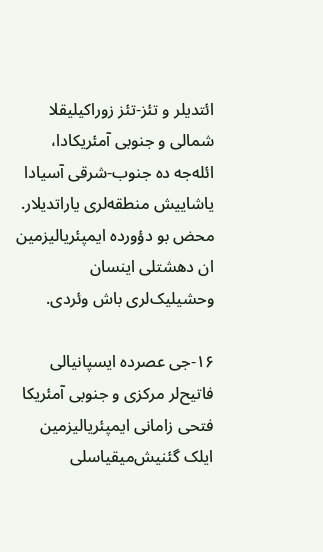ائتدیلر و تئز-تئز زوراکیلیقلا شمالی و جنوبی آمئریکادا، ائله‌جه ده جنوب-شرقی آسیادا یاشاییش منطقه‌لری یاراتدیلار. محض بو دؤورده ایمپئریالیزمین ان دهشتلی اینسان وحشیلیک‌لری باش وئردی.

۱۶-جی عصرده ایسپانیالی فاتیح‌لر مرکزی و جنوبی آمئریکا فتحی زامانی ایمپئریالیزمین ایلک گئنیش‌میقیاسلی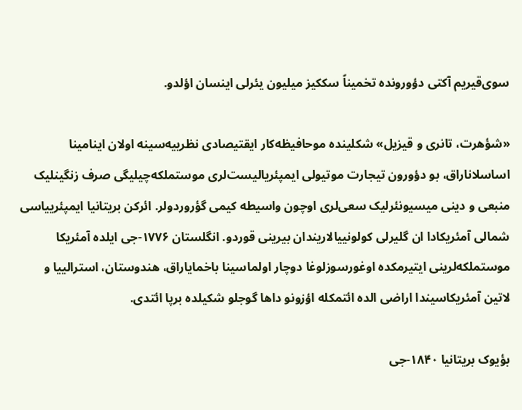سوی‌قیریم آکتی دؤورونده تخمیناً سککیز میلیون یئرلی اینسان اؤلدو.

«شؤهرت، تانری و قیزیل» شکلینده موحافیظه‌کار ایقتیصادی نظرییه‌سینه اولان اینامینا اساسلاناراق، بو دؤورون تیجارت موتیولی ایمپئریالیست‌لری موستملکه‌چیلیگی صرف زنگینلیک منبعی و دینی میسیونئرلیک سعی‌لری اوچون واسیطه کیمی گؤروردولر. ائرکن بریتانیا ایمپئرییاسی شمالی آمئریکادا ان گلیرلی کولونییالاریندان بیرینی قوردو. انگلستان ۱۷۷۶-جی ایلده آمئریکا موستملکه‌لرینی ایتیرمکده اوغورسوزلوغا دوچار اولماسینا باخمایاراق، هندوستان، استرالییا و لاتین آمئریکاسیندا اراضی الده ائتمکله اؤزونو داها گوجلو شکیلده برپا ائتدی.

بؤیوک بریتانیا ۱۸۴۰-جی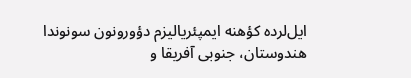ایل‌لرده کؤهنه ایمپئریالیزم دؤورونون سونوندا هندوستان، جنوبی آفریقا و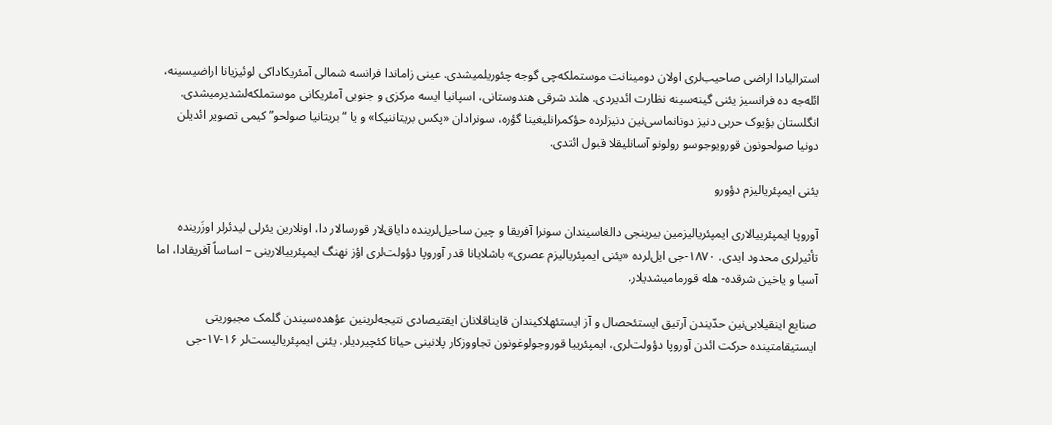استرالیادا اراضی صاحیب‌لری اولان دومینانت موستملکه‌چی گوجه چئوریلمیشدی. عینی زاماندا فرانسه شمالی آمئریکاداکی لوئیزیانا اراضیسینه، ائله‌جه ده فرانسیز یئنی گینه‌سینه نظارت ائدیردی. هلند شرقی هندوستانی، اسپانیا ایسه مرکزی و جنوبی آمئریکانی موستملکه‌لشدیرمیشدی. انگلستان بؤیوک حربی دنیز دونانماسی‌نین دنیزلرده حؤکمرانلیغینا گؤره، سونرادان «پکس بریتاننیکا» و یا “بریتانیا صولحو” کیمی تصویر ائدیلن دونیا صولحونون قورویوجوسو رولونو آسانلیقلا قبول ائتدی.

یئنی ایمپئریالیزم دؤورو

آوروپا ایمپئرییالاری ایمپئریالیزمین بیرینجی دالغاسیندان سونرا آفریقا و چین ساحیل‌لرینده دایاق‌لار قورسالار دا، اونلارین یئرلی لیدئرلر اوزَرینده تأثیرلری محدود ایدی. ۱۸۷۰-جی ایل‌لرده «یئنی ایمپئریالیزم عصری» باشلایانا قدر آوروپا دؤولت‌لری اؤز نهنگ ایمپئرییالارینی – اساساً آفریقادا، اما آسیا و یاخین شرقده- هله قورمامیشدیلار.

صنایع اینقیلابی‌نین حدّیندن آرتیق ایستئحصال و آز ایستئهلاکیندان قایناقلانان ایقتیصادی نتیجه‌لرینین عؤهده‌سیندن گلمک مجبوریتی ایستیقامتینده حرکت ائد‌ن آوروپا دؤولت‌لری، ایمپئرییا قوروجولوغونون تجاووزکار پلانینی حیاتا کئچیردیلر. یئنی ایمپئریالیست‌لر ۱۶-۱۷-جی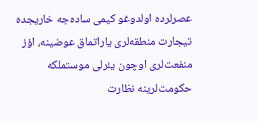عصرلرده اولدوغو کیمی ساده‌جه خاریجده تیجارت منطقه‌لری یاراتماق عوضینه، اؤز منفعت‌لری اوچون یئرلی موستملکه حکومت‌لرینه نظارت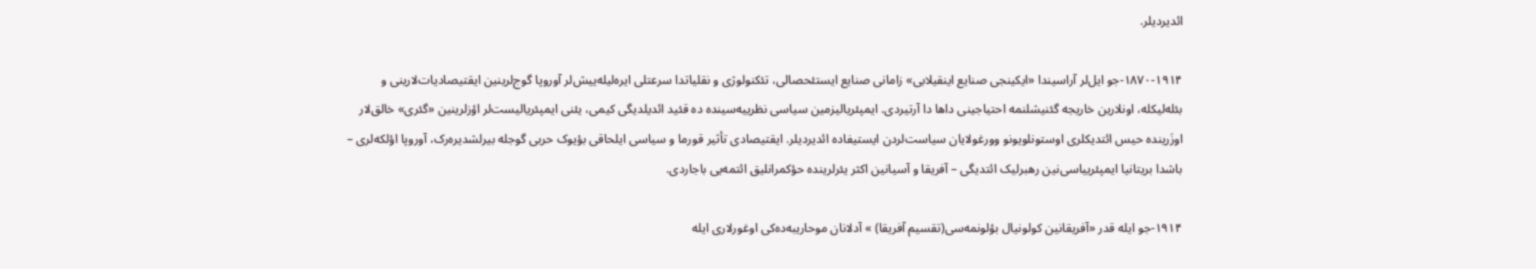ائدیردیلر.

۱۸۷۰-۱۹۱۴-جو ایل‌لر آراسیندا «ایکینجی صنایع اینقیلابی» زامانی صنایع ایستئحصالی، تئکنولوژی و نقلیاتدا سرعتلی ایره‌لیله‌ییش‌لر آوروپا گوج‌لرینین ایقتیصادیات‌لارینی و بئله‌لیکله، اونلارین خاریجه گئنیشلنمه احتیاجینی داها دا آرتیردی. ایمپئریالیزمین سیاسی نظرییه‌سینده ده قئید ائدیلدیگی کیمی، یئنی ایمپئریالیست‌لر اؤزلرینین «گئری» خالق‌لار اوزَرینده حیس ائتدیکلری اوستونلویونو وورغولایان سیاست‌لردن ایستیفاده ائدیردیلر. ایقتیصادی تأثیر قورما و سیاسی ایلحاقی بؤیوک حربی گوجله بیرلشدیره‌رک، آوروپا اؤلکه‌لری – باشدا بریتانیا ایمپئرییاسی‌نین رهبرلیک ائتدیگی – آفریقا و آسیانین اکثر یئرلرینده حؤکمرانلیق ائتمه‌یی باجاردی.

۱۹۱۴-جو ایله قدر «آفریقانین کولونیال بؤلونمه‌سی(تقسیم آفریقا) » آدلانان موحاریبه‌ده‌کی اوغورلاری ایله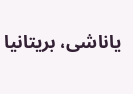یاناشی، بریتانیا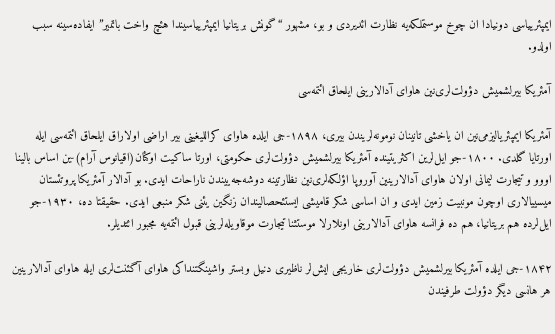ایمپئرییاسی دونیادا ان چوخ موستملکه‌یه نظارت ائدیردی و بو، مشهور “گونش بریتانیا ایمپئرییاسیندا هئچ واخت باتمیر” ایفاده‌سینه سبب اولدو.

آمئریکا بیرلشمیش دؤولت‌لری‌نین هاوای آدالارینی ایلحاق ائتمه‌سی

آمئریکا ایمپئریالیزمی‌نین ان یاخشی تانینان نومونه‌لریندن بیری، ۱۸۹۸-جی ایلده هاوای کراللیغینی بیر اراضی اولاراق ایلحاق ائتمه‌سی ایله اورتایا گلدی. ۱۸۰۰-جو ایل‌لرین اکثریتینده آمئریکا بیرلشمیش دؤولت‌لری حکومتی، اورتا ساکیت اوکئان(اقیانوس آرام)-ین اساس بالینا اووو و تیجارت لیمانی اولان هاوای آدالارینین آوروپا اؤلکه‌لری‌نین نظارتینه دوشه‌جه‌ییندن ناراحات ایدی. بو آدالار آمئریکا پروتئستان میسییالاری اوچون مونبیت زمین ایدی و ان اساسی شکر قامیشی ایستئحصالیندان زنگین یئنی شکر منبعی ایدی. حقیقتا ده، ۱۹۳۰-جو ایل‌لرده هم بریتانیا، هم ده فرانسه هاوای آدالارینی اونلارلا موستثنا تیجارت موقاویله‌لرینی قبول ائتمه‌یه مجبور ائتدیلر.

۱۸۴۲-جی ایلده آمئریکا بیرلشمیش دؤولت‌لری خاریجی ایش‌لر ناظیری دنیل وبستر واشینگتنداکی هاوای آگئنت‌لری ایله هاوای آدالارینین هر هانسی دیگر دؤولت طرفیندن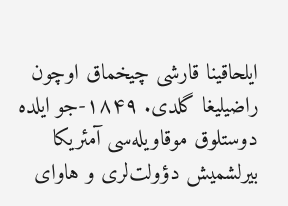ایلحاقینا قارشی چیخماق اوچون راضیلیغا گلدی. ۱۸۴۹-جو ایلده دوستلوق موقاویله‌سی آمئریکا بیرلشمیش دؤولت‌لری و هاوای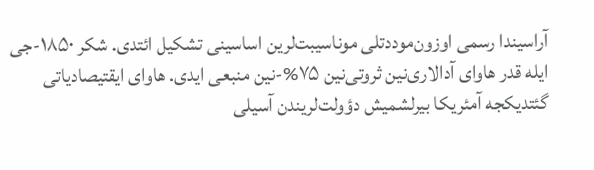آراسیندا رسمی اوزون‌موددتلی موناسیبت‌لرین اساسینی تشکیل ائتدی. شکر ۱۸۵۰-جی ایله قدر هاوای آدالاری‌نین ثروتی‌نین ۷۵%-نین منبعی ایدی. هاوای ایقتیصادیاتی گئتدیکجه آمئریکا بیرلشمیش دؤولت‌لریندن آسیلی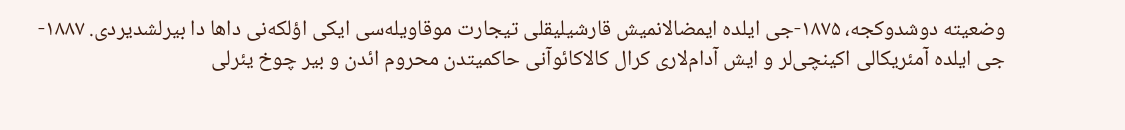وضعیته دوشدوکجه، ۱۸۷۵-جی ایلده ایمضالانمیش قارشیلیقلی تیجارت موقاویله‌سی ایکی اؤلکه‌نی داها دا بیرلشدیردی. ۱۸۸۷-جی ایلده آمئریکالی اکینچی‌لر و ایش آدام‌لاری کرال کالاکائوآنی حاکمیتدن محروم ائد‌ن و بیر چوخ یئرلی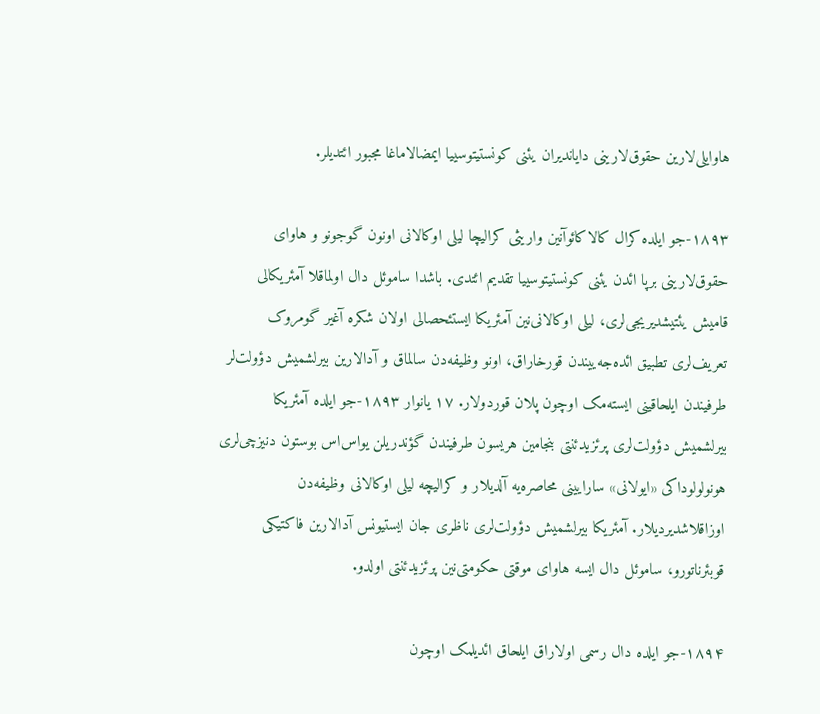هاوایلی‌لارین حقوق‌لارینی دایا‌ندیران یئنی کونستیتوسییا ایمضالاماغا مجبور ائتدیلر.

۱۸۹۳-جو ایلده کرال کالاکائوآنین واریثی کرالیچا لیلی اوکالانی اونون گوجونو و هاوای حقوق‌لارینی برپا ائد‌ن یئنی کونستیتوسییا تقدیم ائتدی. باشدا ساموئل دال اولماقلا آمئریکالی قامیش یئتیشدیریجی‌لری، لیلی اوکالانی‌نین آمئریکا ایستئحصالی اولان شکره آغیر گومروک تعریف‌لری تطبیق ائده‌جه‌ییندن قورخاراق، اونو وظیفه‌دن سالماق و آدالارین بیرلشمیش دؤولت‌لر طرفیندن ایلحاقینی ایسته‌مک اوچون پلان قوردولار. ۱۷ یانوار ۱۸۹۳-جو ایلده آمئریکا بیرلشمیش دؤولت‌لری پرئزیدئنتی بنجامین هریسون طرفیندن گؤندریلن یواس‌اس بوستون دنیزچی‌لری هونولولوداکی «ایولانی» سارایینی محاصره‌یه آلدیلار و کرالیچه لیلی اوکالانی وظیفه‌دن اوزاقلاشدیردیلار. آمئریکا بیرلشمیش دؤولت‌لری ناظری جان ایستیونس آدالارین فاکتیکی قوبئرناتورو، ساموئل دال ایسه هاوای موقتی حکومتی‌نین پرئزیدئنتی اولدو.

۱۸۹۴-جو ایلده دال رسمی اولاراق ایلحاق ائدیلمک اوچون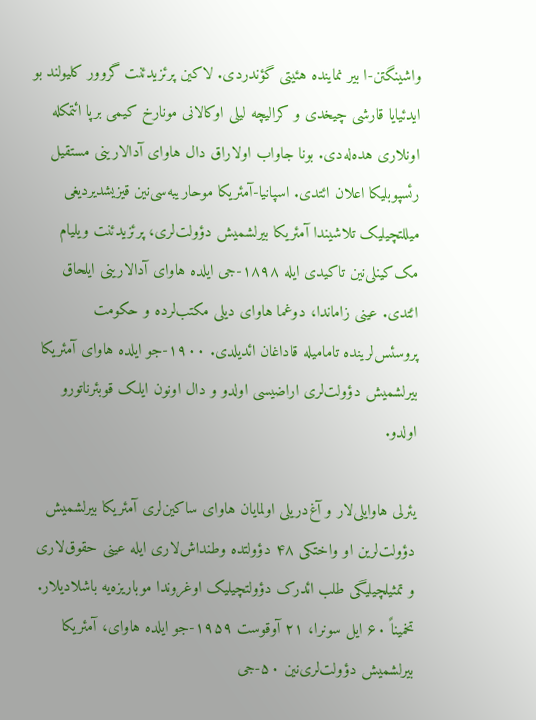واشینگتن-ا بیر نماینده هئیتی گؤندردی. لاکین پرئزیدئنت گروور کلیولند بو ایدئیایا قارشی چیخدی و کرالیچه لیلی اوکالانی مونارخ کیمی برپا ائتمکله اونلاری هده‌له‌دی. بونا جاواب اولاراق دال هاوای آدالارینی مستقیل رئسپوبلیکا اعلان ائتدی. اسپانیا-آمئریکا موحاریبه‌سی‌نین قیزیشدیردیغی میللتچیلیک تلاشیندا آمئریکا بیرلشمیش دؤولت‌لری، پرئزیدئنت ویلیام مک‌کینلی‌نین تاکیدی ایله ۱۸۹۸-جی ایلده هاوای آدالارینی ایلحاق ائتدی. عینی زاماندا، دوغما هاوای دیلی مکتب‌لرده و حکومت پروسئس‌لرینده تامامیله قاداغان ائدیلدی. ۱۹۰۰-جو ایلده هاوای آمئریکا بیرلشمیش دؤولت‌لری اراضیسی اولدو و دال اونون ایلک قوبئرناتورو اولدو.

یئرلی هاوایلی‌لار و آغ‌دریلی اولمایان هاوای ساکین‌لری آمئریکا بیرلشمیش دؤولت‌لرین او واختکی ۴۸ ‌دؤولتده وطنداش‌لاری ایله عینی حقوق‌لاری و تمثیلچیلیگی طلب ائد‌رک دؤولتچیلیک اوغروندا موباریزه‌یه باشلادیلار. تخمیناً ۶۰ ایل سونرا، ۲۱ آوقوست ۱۹۵۹-جو ایلده هاوای، آمئریکا بیرلشمیش دؤولت‌لری‌نین ۵۰-جی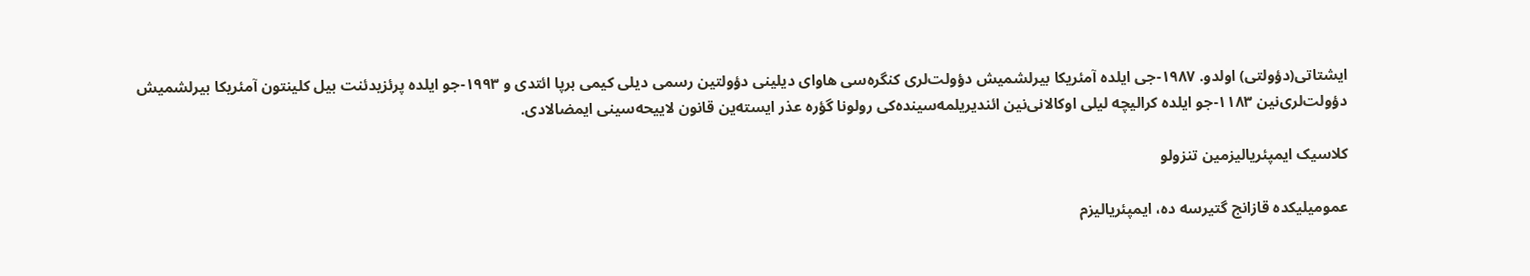ایشتاتی(دؤولتی) اولدو. ۱۹۸۷-جی ایلده آمئریکا بیرلشمیش دؤولت‌لری کنگره‌‌سی هاوای دیلینی دؤولتین رسمی دیلی کیمی برپا ائتدی و ۱۹۹۳-جو ایلده پرئزیدئنت بیل کلینتون آمئریکا بیرلشمیش دؤولت‌لری‌نین ۱۱۸۳-جو ایلده کرالیچه لیلی اوکالانی‌نین ائندیریلمه‌سینده‌کی رولونا گؤره عذر ایسته‌ین قانون لاییحه‌سینی ایمضالادی.

کلاسیک ایمپئریالیزمین تنزولو

عمومیلیکده قازانج گتیرسه ده، ایمپئریالیزم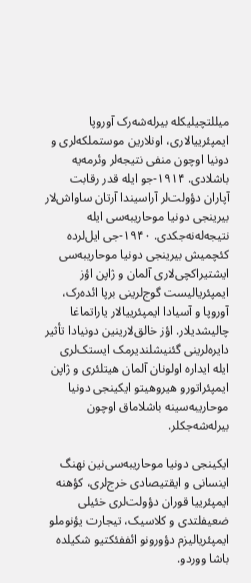میللتچیلیکله بیرله‌شه‌رک آوروپا ایمپئرییالاری، اونلارین موستملکه‌لری و دونیا اوچون منفی نتیجه‌لر وئرمه‌یه باشلادی. ۱۹۱۴-جو ایله قدر رقابت آپاران دؤولت‌لر آراسیندا آرتان ساواش‌لار بیرینجی دونیا موحاریبه‌سی ایله نتیجه‌له‌نه‌جکدی. ۱۹۴۰-جی ایل‌لرده کئچمیش بیرینجی دونیا موحاریبه‌سی ایشتیراکچی‌لاری آلمان و ژاپن اؤز ایمپئریالیست گوج‌لرینی برپا ائده‌‌رک، آوروپا و آسیادا ایمپئرییالار یاراتماغا چالیشدیلار. اؤز خالق‌لارینین دونیادا تأثیر دایره‌لرینی گئنیشلندیرمک ایستک‌لری ایله ایداره اولونان آلمان هیتلئری و ژاپن ایمپئراتورو هیروهیتو ایکینجی دونیا موحاریبه‌سینه باشلاماق اوچون بیرله‌شه‌جکلر.

ایکینجی دونیا موحاریبه‌سی‌نین نهنگ اینسانی و ایقتیصادی خرج‌لری، کؤهنه ایمپئرییا قوران دؤولت‌لری خئیلی ضعیفلتدی و کلاسیک، تیجارت یؤنوملو ایمپئریالیزم دؤورونو ائففئکتیو شکیلده باشا ووردو.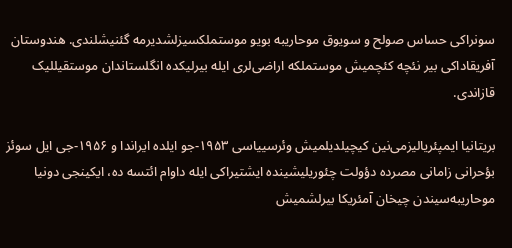سونراکی حساس صولح و سویوق موحاریبه بویو موستملکسیزلشدیرمه گئنیشلندی. هندوستان آفریقاداکی بیر نئچه کئچمیش موستملکه اراضی‌لری ایله بیرلیکده انگلستاندان موستقیللیک قازا‌ندی.

بریتانیا ایمپئریالیزمی‌نین کیچیلدیلمیش وئرسییاسی ۱۹۵۳-جو ایلده ایراندا و ۱۹۵۶-جی ایل سوئز بؤحرانی زامانی مصرده دؤولت چئوریلیشینده ایشتیراکی ایله داوام ائتسه ده، ایکینجی دونیا موحاریبه‌سیندن چیخان آمئریکا بیرلشمیش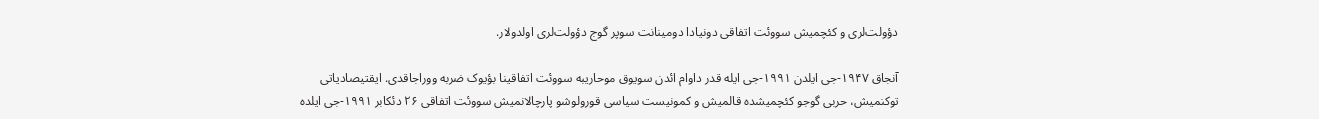دؤولت‌لری و کئچمیش سووئت اتفاقی دونیادا دومینانت سوپر گوج دؤولت‌لری اولدولار.

آنجاق ۱۹۴۷-جی ایلدن ۱۹۹۱-جی ایله قدر داوام ائد‌ن سویوق موحاریبه سووئت اتفاقینا بؤیوک ضربه ووراجاقدی. ایقتیصادیاتی توکنمیش، حربی گوجو کئچمیشده قالمیش و کمونیست سیاسی قورولوشو پارچالانمیش سووئت اتفاقی ۲۶ دئکابر ۱۹۹۱-جی ایلده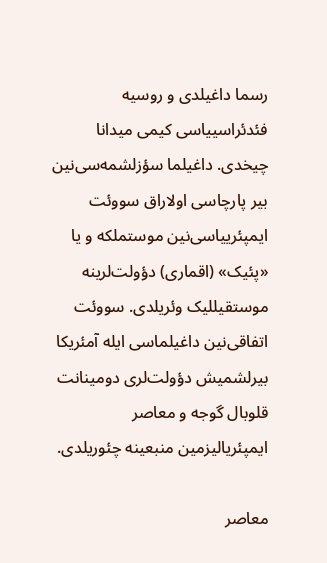رسما داغیلدی و روسیه فئدئراسییاسی کیمی میدانا چیخدی. داغیلما سؤزلشمه‌سی‌نین بیر پارچاسی اولاراق سووئت ایمپئرییاسی‌نین موستملکه و یا «پئیک» (اقماری) دؤولت‌لرینه موستقیللیک وئریلدی. سووئت اتفاقی‌نین داغیلماسی ایله آمئریکا بیرلشمیش دؤولت‌لری دومینانت قلوبال گوجه و معاصر ایمپئریالیزمین منبعینه چئوریلدی.

معاصر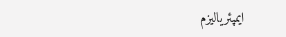ایمپئریالیزم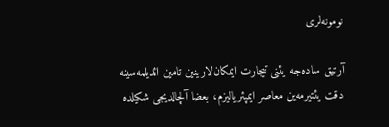نومونه‌لری

آرتیق ساده‌جه یئنی تیجارت ایمکان‌لارینین تامین ائدیلمه‌سینه دقت یئتیرمه‌ین معاصر ایمپئریالیزم، بعضا آلچالدیجی شکیلده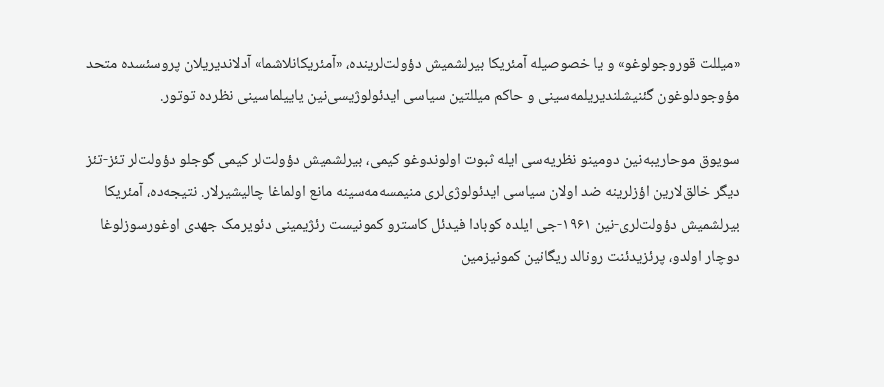«میللت قوروجولوغو» و یا خصوصیله آمئریکا بیرلشمیش دؤولت‌لرینده، «آمئریکانلاشما» آدلاندیریلان پروسئسده متحد مؤوجودلوغون گئنیشلندیریلمه‌سینی و حاکم میللتین سیاسی ایدئولوژیسی‌نین یاییلماسینی نظرده توتور.

سویوق موحاریبه‌نین دومینو نظریه‌سی ایله ثبوت اولوندوغو کیمی، بیرلشمیش دؤولت‌لر کیمی گوجلو دؤولت‌لر تئز-تئز دیگر خالق‌لارین اؤزلرینه ضد اولان سیاسی ایدئولوژی‌لری منیمسه‌مه‌سینه مانع اولماغا چالیشیرلار. نتیجه‌ده، آمئریکا بیرلشمیش دؤولت‌لری-نین ۱۹۶۱-جی ایلده کوبادا فیدئل کاسترو کمونیست رئژیمینی دئویرمک جهدی اوغورسوزلوغا دوچار اولدو، پرئزیدئنت رونالد ریگانین کمونیزمین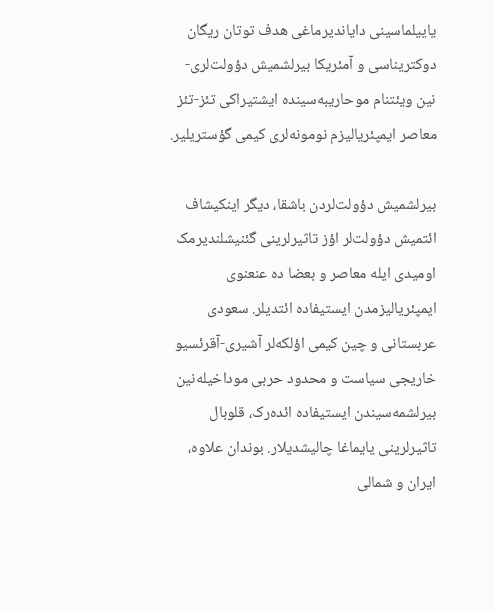یاییلماسینی دایاندیرماغی هدف توتان ریگان دوکتریناسی و آمئریکا بیرلشمیش دؤولت‌لری-نین ویئتنام موحاریبه‌سینده ایشتیراکی تئز-تئز معاصر ایمپئریالیزم نومونه‌لری کیمی گؤستریلیر.

بیرلشمیش دؤولت‌لردن باشقا، دیگر اینکیشاف ائتمیش دؤولت‌لر اؤز تاثیرلرینی گئنیشلندیرمک اومیدی ایله معاصر و بعضا ده عنعنوی ایمپئریالیزمدن ایستیفاده ائتدیلر. سعودی عربستانی و چین کیمی اؤلکه‌لر آشیری-آقرئسیو خاریجی سیاست و محدود حربی موداخیله‌نین بیرلشمه‌سیندن ایستیفاده ائده‌‌رک، قلوبال تاثیرلرینی یایماغا چالیشدیلار. بوندان علاوه، ایران و شمالی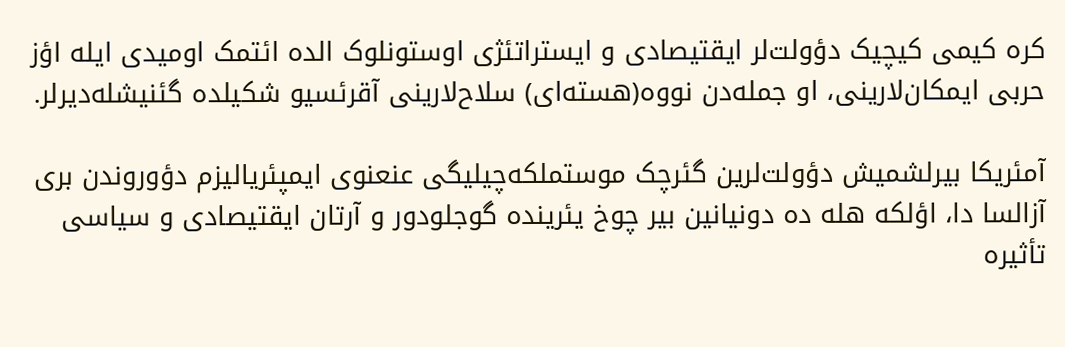کره کیمی کیچیک دؤولت‌لر ایقتیصادی و ایستراتئژی اوستونلوک الده ائتمک اومیدی ایله اؤز حربی ایمکان‌لارینی، او جمله‌دن نووه(هسته‌ای) سلاح‌لارینی آقرئسیو شکیلده گئنیشله‌دیرلر.

آمئریکا بیرلشمیش دؤولت‌لرین گئرچک موستملکه‌چیلیگی عنعنوی ایمپئریالیزم دؤوروندن بری آزالسا دا، اؤلکه هله ده دونیانین بیر چوخ یئرینده گوجلودور و آرتان ایقتیصادی و سیاسی تأثیره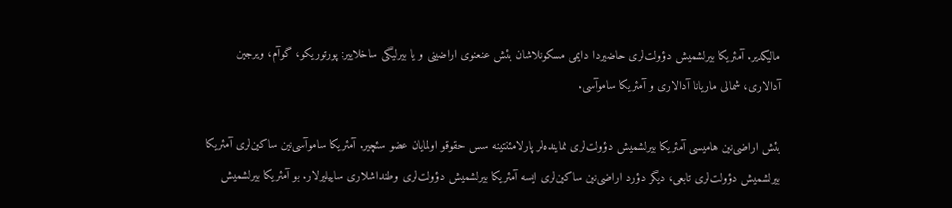مالیکدیر. آمئریکا بیرلشمیش دؤولت‌لری حاضیردا دایمی مسکونلاشان بئش عنعنوی اراضینی و یا بیرلیگی ساخلاییر: پورتوریکو، گوآم، ویرجین آدالاری، شمالی ماریانا آدالاری و آمئریکا ساموآسی.

بئش اراضی‌نین هامیسی آمئریکا بیرلشمیش دؤولت‌لری نماینده‌لر پارلامئنتینه سس حقوقو اولمایان عضو سئچیر. آمئریکا ساموآسی‌نین ساکین‌لری آمئریکا بیرلشمیش دؤولت‌لری تابعی، دیگر دؤرد اراضی‌نین ساکین‌لری ایسه آمئریکا بیرلشمیش دؤولت‌لری وطنداشلاری ساییلیرلار. بو آمئریکا بیرلشمیش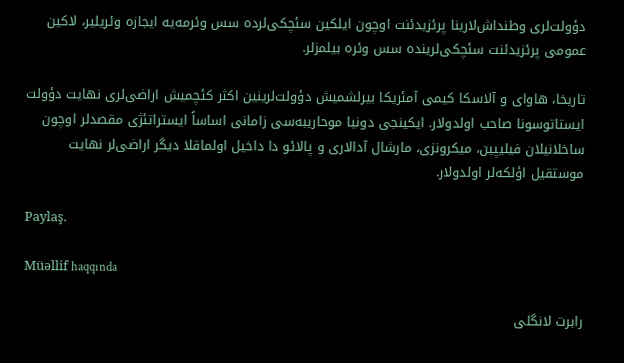دؤولت‌لری وطنداش‌لارینا پرئزیدئنت اوچون ایلکین سئچکی‌لرده سس وئرمه‌یه ایجازه وئریلیر، لاکین عمومی پرئزیدئنت سئچکی‌لرینده سس وئره بیلمزلر.

تاریخا، هاوای و آلاسکا کیمی آمئریکا بیرلشمیش دؤولت‌لرینین اکثر کئچمیش اراضی‌لری نهایت دؤولت ایستاتوسونا صاحب اولدولار. ایکینجی دونیا موحاریبه‌سی زامانی اساساً ایستراتئژی مقصدلر اوچون ساخلانیلان فیلیپین، میکرونزی، مارشال آدالاری و پالائو دا داخیل اولماقلا دیگر اراضی‌لر نهایت موستقیل اؤلکه‌لر اولدولار.

Paylaş.

Müəllif haqqında

رابرت لانگلی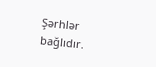Şərhlər bağlıdır.